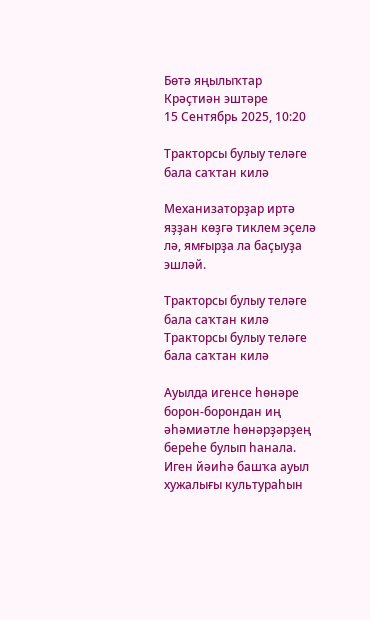Бөтә яңылыҡтар
Крәҫтиән эштәре
15 Сентябрь 2025, 10:20

Тракторсы булыу теләге бала саҡтан килә

Механизаторҙар иртә яҙҙан көҙгә тиклем эҫелә лә, ямғырҙа ла баҫыуҙа эшләй.

Тракторсы булыу теләге бала саҡтан килә
Тракторсы булыу теләге бала саҡтан килә

Ауылда игенсе һөнәре борон-борондан иң әһәмиәтле һөнәрҙәрҙең береһе булып һанала. Иген йәиһә башҡа ауыл хужалығы культураһын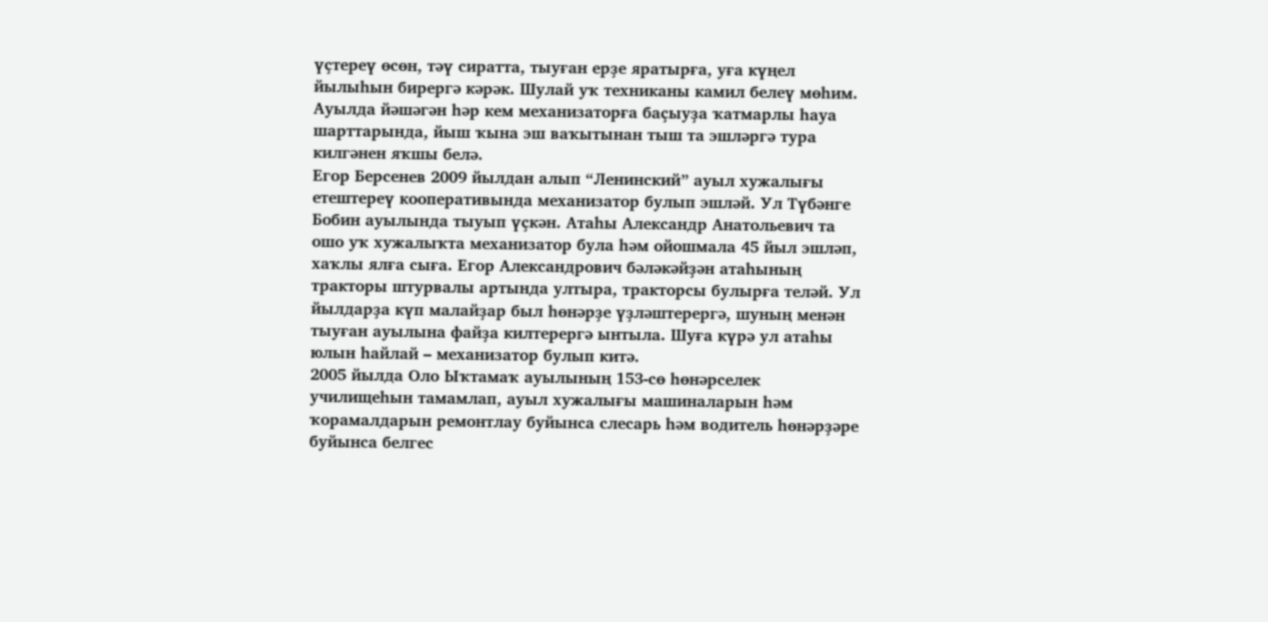үҫтереү өсөн, тәү сиратта, тыуған ерҙе яратырға, уға күңел йылыһын бирергә кәрәк. Шулай уҡ техниканы камил белеү мөһим. Ауылда йәшәгән һәр кем механизаторға баҫыуҙа ҡатмарлы һауа шарттарында, йыш ҡына эш ваҡытынан тыш та эшләргә тура килгәнен яҡшы белә.
Егор Берсенев 2009 йылдан алып “Ленинский” ауыл хужалығы етештереү кооперативында механизатор булып эшләй. Ул Түбәнге Бобин ауылында тыуып үҫкән. Атаһы Александр Анатольевич та ошо уҡ хужалыҡта механизатор була һәм ойошмала 45 йыл эшләп, хаҡлы ялға сыға. Егор Александрович бәләкәйҙән атаһының тракторы штурвалы артында ултыра, тракторсы булырға теләй. Ул йылдарҙа күп малайҙар был һөнәрҙе үҙләштерергә, шуның менән тыуған ауылына файҙа килтерергә ынтыла. Шуға күрә ул атаһы юлын һайлай – механизатор булып китә.
2005 йылда Оло Ыҡтамаҡ ауылының 153-сө һөнәрселек училищеһын тамамлап, ауыл хужалығы машиналарын һәм ҡорамалдарын ремонтлау буйынса слесарь һәм водитель һөнәрҙәре буйынса белгес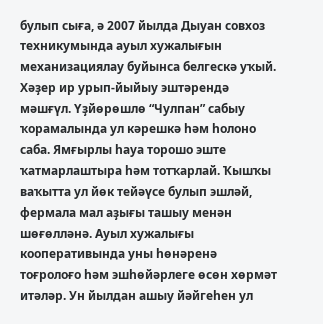булып сыға, ә 2007 йылда Дыуан совхоз техникумында ауыл хужалығын механизациялау буйынса белгескә уҡый.
Хәҙер ир урып-йыйыу эштәрендә мәшғүл. Үҙйөрөшлө “Чулпан” сабыу ҡорамалында ул кәрешкә һәм һолоно саба. Ямғырлы һауа торошо эште ҡатмарлаштыра һәм тотҡарлай. Ҡышҡы ваҡытта ул йөк тейәүсе булып эшләй, фермала мал аҙығы ташыу менән шөғөлләнә. Ауыл хужалығы кооперативында уны һөнәренә тоғролоғо һәм эшһөйәрлеге өсөн хөрмәт итәләр. Ун йылдан ашыу йәйгеһен ул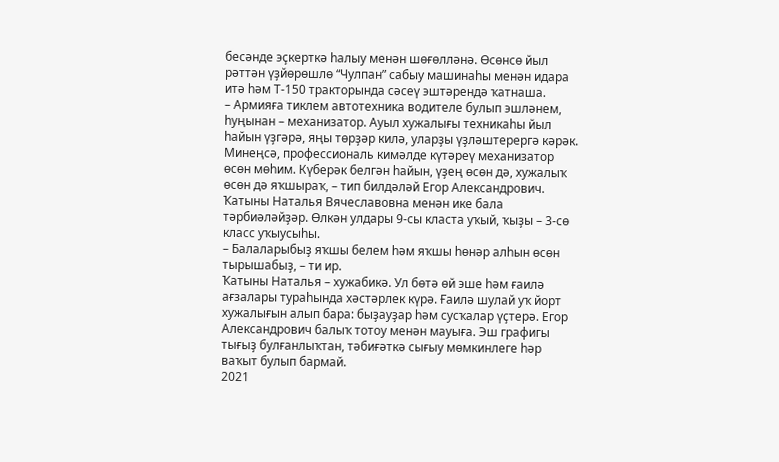бесәнде эҫкерткә һалыу менән шөғөлләнә. Өсөнсө йыл рәттән үҙйөрөшлө “Чулпан” сабыу машинаһы менән идара итә һәм Т-150 тракторында сәсеү эштәрендә ҡатнаша.
– Армияға тиклем автотехника водителе булып эшләнем, һуңынан – механизатор. Ауыл хужалығы техникаһы йыл һайын үҙгәрә, яңы төрҙәр килә, уларҙы үҙләштерергә кәрәк. Минеңсә, профессиональ кимәлде күтәреү механизатор өсөн мөһим. Күберәк белгән һайын, үҙең өсөн дә, хужалыҡ өсөн дә яҡшыраҡ, – тип билдәләй Егор Александрович.
Ҡатыны Наталья Вячеславовна менән ике бала тәрбиәләйҙәр. Өлкән улдары 9-сы класта уҡый, ҡыҙы – 3-сө класс уҡыусыһы.
– Балаларыбыҙ яҡшы белем һәм яҡшы һөнәр алһын өсөн тырышабыҙ, – ти ир.
Ҡатыны Наталья – хужабикә. Ул бөтә өй эше һәм ғаилә ағзалары тураһында хәстәрлек күрә. Ғаилә шулай уҡ йорт хужалығын алып бара: быҙауҙар һәм сусҡалар үҫтерә. Егор Александрович балыҡ тотоу менән мауыға. Эш графигы тығыҙ булғанлыҡтан, тәбиғәткә сығыу мөмкинлеге һәр ваҡыт булып бармай.
2021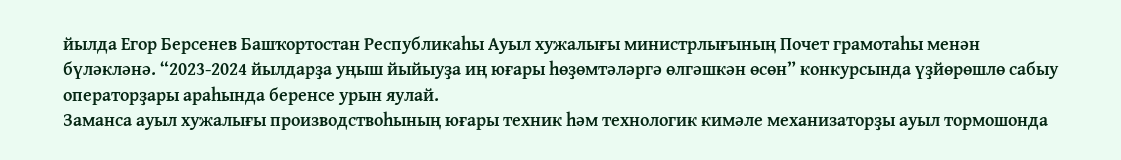йылда Егор Берсенев Башҡортостан Республикаһы Ауыл хужалығы министрлығының Почет грамотаһы менән бүләкләнә. “2023-2024 йылдарҙа уңыш йыйыуҙа иң юғары һөҙөмтәләргә өлгәшкән өсөн” конкурсында үҙйөрөшлө сабыу операторҙары араһында беренсе урын яулай.
Заманса ауыл хужалығы производствоһының юғары техник һәм технологик кимәле механизаторҙы ауыл тормошонда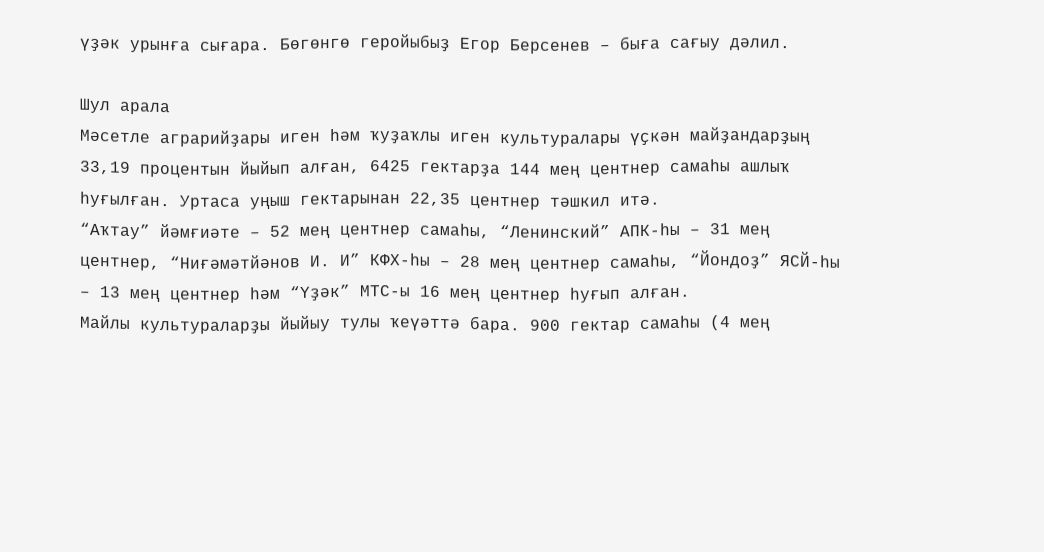үҙәк урынға сығара. Бөгөнгө геройыбыҙ Егор Берсенев – быға сағыу дәлил.

Шул арала
Мәсетле аграрийҙары иген һәм ҡуҙаҡлы иген культуралары үҫкән майҙандарҙың 33,19 процентын йыйып алған, 6425 гектарҙа 144 мең центнер самаһы ашлыҡ һуғылған. Уртаса уңыш гектарынан 22,35 центнер тәшкил итә.
“Аҡтау” йәмғиәте – 52 мең центнер самаһы, “Ленинский” АПК-һы – 31 мең центнер, “Ниғәмәтйәнов И. И” КФХ-һы – 28 мең центнер самаһы, “Йондоҙ” ЯСЙ-һы – 13 мең центнер һәм “Үҙәк” МТС-ы 16 мең центнер һуғып алған.
Майлы культураларҙы йыйыу тулы ҡеүәттә бара. 900 гектар самаһы (4 мең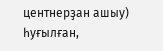центнерҙан ашыу) һуғылған,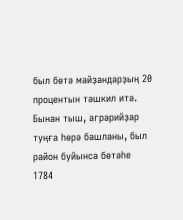был бөтә майҙандарҙың 20 процентын тәшкил итә. Бынан тыш, аграрийҙар туңға һөрә башланы, был район буйынса бөтәһе 1784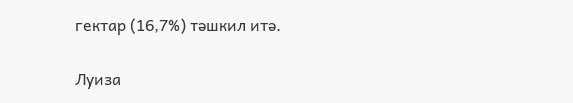гектар (16,7%) тәшкил итә.

Луиза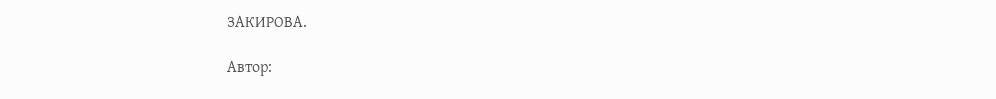ЗАКИРОВА.

Автор: